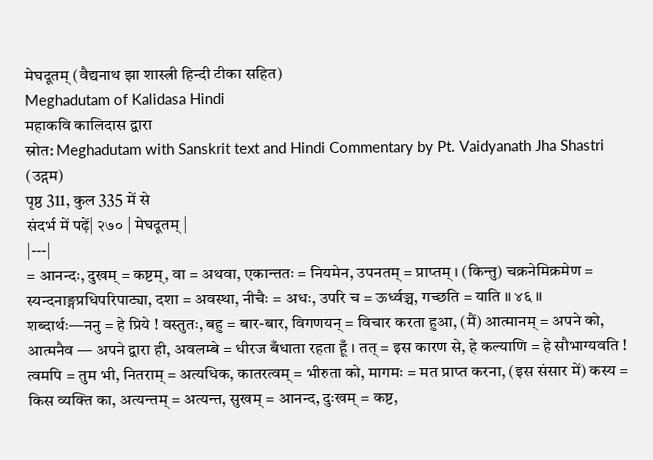मेघदूतम् (वैद्यनाथ झा शास्त्री हिन्दी टीका सहित)
Meghadutam of Kalidasa Hindi
महाकवि कालिदास द्वारा
स्रोत: Meghadutam with Sanskrit text and Hindi Commentary by Pt. Vaidyanath Jha Shastri (उद्गम)
पृष्ठ 311, कुल 335 में से
संदर्भ में पढ़ें| २७० | मेघदूतम् |
|---|
= आनन्दः, दुखम् = कष्टम्, वा = अथवा, एकान्ततः = नियमेन, उपनतम् = प्राप्तम् । (किन्तु) चक्रनेमिक्रमेण = स्यन्दनाङ्गप्रधिपरिपाट्या, दशा = अवस्था, नीचैः = अधः, उपरि च = ऊर्ध्वञ्च, गच्छति = याति ॥ ४६ ॥
शब्दार्थः—ननु = हे प्रिये ! वस्तुतः, बहु = बार-बार, विगणयन् = विचार करता हुआ, (मैं) आत्मानम् = अपने को, आत्मनैव — अपने द्वारा ही, अवलम्बे = धीरज बँधाता रहता हूँ । तत् = इस कारण से, हे कल्याणि = हे सौभाग्यवति ! त्वमपि = तुम भी, नितराम् = अत्यधिक, कातरत्वम् = भीरुता को, मागमः = मत प्राप्त करना, (इस संसार में) कस्य = किस व्यक्ति का, अत्यन्तम् = अत्यन्त, सुखम् = आनन्द, दुःखम् = कष्ट,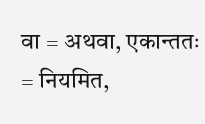वा = अथवा, एकान्ततः = नियमित,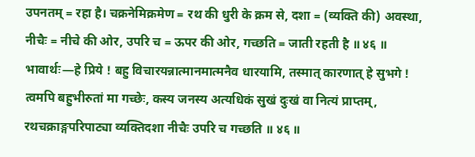उपनतम् = रहा है। चक्रनेमिक्रमेण = रथ की धुरी के क्रम से, दशा = (व्यक्ति की) अवस्था, नीचैः = नीचे की ओर, उपरि च = ऊपर की ओर, गच्छति = जाती रहती है ॥ ४६ ॥
भावार्थः—हे प्रिये ! बहु विचारयन्नात्मानमात्मनैव धारयामि, तस्मात् कारणात् हे सुभगे ! त्वमपि बहुभीरुतां मा गच्छेः, कस्य जनस्य अत्यधिकं सुखं दुःखं वा नित्यं प्राप्तम्, रथचक्राङ्गपरिपाट्या व्यक्तिदशा नीचैः उपरि च गच्छति ॥ ४६ ॥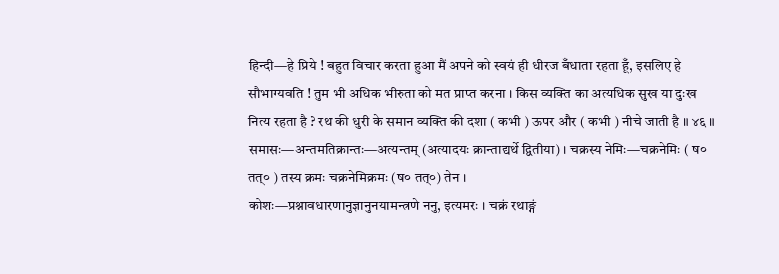हिन्दी—हे प्रिये ! बहुत विचार करता हुआ मैं अपने को स्वयं ही धीरज बँधाता रहता हूँ, इसलिए हे सौभाग्यवति ! तुम भी अधिक भीरुता को मत प्राप्त करना । किस व्यक्ति का अत्यधिक सुख या दुःख नित्य रहता है ? रथ की धुरी के समान व्यक्ति की दशा ( कभी ) ऊपर और ( कभी ) नीचे जाती है ॥ ४६ ॥
समासः—अन्तमतिक्रान्तः—अत्यन्तम् (अत्यादयः क्रान्ताद्यर्थे द्वितीया) । चक्रस्य नेमिः—चक्रनेमिः ( ष० तत्० ) तस्य क्रमः चक्रनेमिक्रमः (ष० तत्०) तेन ।
कोशः—प्रश्नावधारणानुज्ञानुनयामन्त्रणे ननु, इत्यमरः । चक्रं रथाङ्गं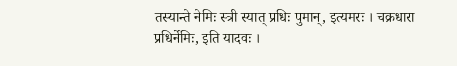तस्यान्ते नेमिः स्त्री स्यात् प्रधिः पुमान्, इत्यमरः । चक्रधारा प्रधिर्नेमिः, इति यादवः ।